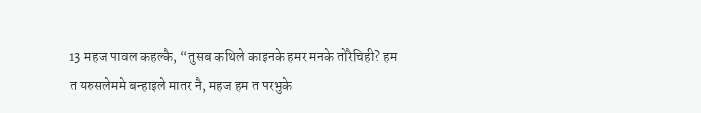13 महज पावल कहल्कै, “तुसब कथिले काइनके हमर मनके तोरैचिही? हम त यरुसलेममे बन्हाइले मातर नै, महज हम त परभुके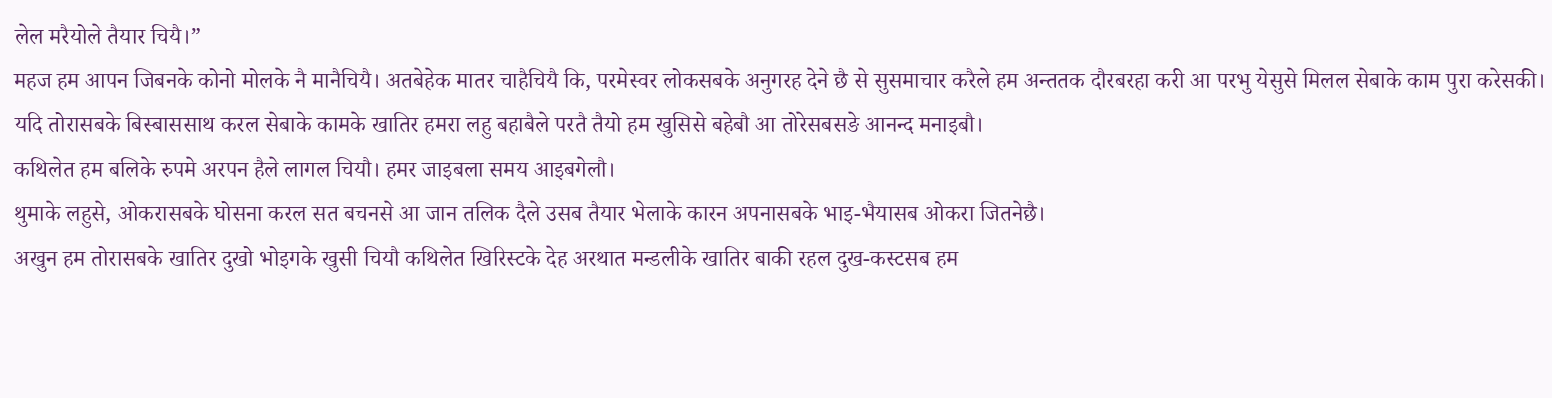लेल मरैयोले तैयार चियै।”
महज हम आपन जिबनके कोनो मोलके नै मानैचियै। अतबेहेक मातर चाहैचियै कि, परमेस्वर लोकसबके अनुगरह देने छै से सुसमाचार करैले हम अन्ततक दौरबरहा करी आ परभु येसुसे मिलल सेबाके काम पुरा करेसकी।
यदि तोरासबके बिस्बाससाथ करल सेबाके कामके खातिर हमरा लहु बहाबैले परतै तैयो हम खुसिसे बहेबौ आ तोरेसबसङे आनन्द मनाइबौ।
कथिलेत हम बलिके रुपमे अरपन हैले लागल चियौ। हमर जाइबला समय आइबगेलौ।
थुमाके लहुसे, ओकरासबके घोसना करल सत बचनसे आ जान तलिक दैले उसब तैयार भेलाके कारन अपनासबके भाइ-भैयासब ओकरा जितनेछै।
अखुन हम तोरासबके खातिर दुखो भोइगके खुसी चियौ कथिलेत खिरिस्टके देह अरथात मन्डलीके खातिर बाकी रहल दुख-कस्टसब हम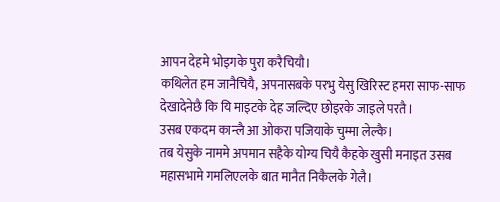आपन देहमे भोइगके पुरा करैचियौ।
कथिलेत हम जानैचियै, अपनासबके परभु येसु खिरिस्ट हमरा साफ-साफ देखादेनेछै कि यि माइटके देह जल्दिए छोइरके जाइले परतै।
उसब एकदम कान्लै आ ओकरा पजियाके चुम्मा लेल्कै।
तब येसुके नाममे अपमान सहैके योग्य चियै कैहके खुसी मनाइत उसब महासभामे गमलिएलके बात मानैत निकैलके गेलै।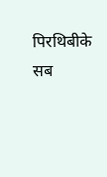पिरथिबीके सब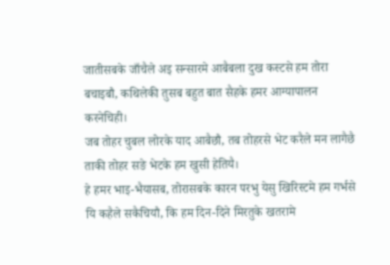जातीसबके जाँचैले अइ सन्सारमे आबैबला दुख कस्टसे हम तोरा बचाइबौ, कथिलेकी तुसब बहुत बात सैहके हमर आग्यापालन करनेचिही।
जब तोहर चुबल लोरके याद आबैछौ, तब तोहरसे भेट करैले मन लागैछै ताकी तोहर सङे भेटके हम खुसी हेतियै।
हे हमर भाइ-भैयासब, तोरासबके कारन परभु येसु खिरिस्टमे हम गर्भसे यि कहैले सकैचियौ, कि हम दिन-दिने मिरतुके खतरामे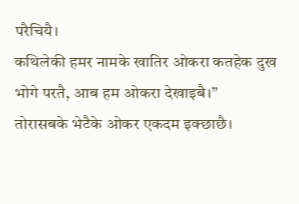परैचियै।
कथिलेकी हमर नामके खातिर ओकरा कतहेक दुख भोगे परतै, आब हम ओकरा देखाइबै।”
तोरासबके भेटैके ओकर एकदम इक्छाछै।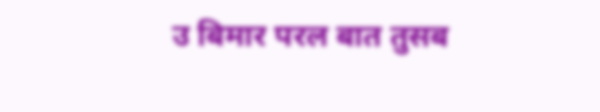उ बिमार परल बात तुसब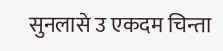सुनलासे उ एकदम चिन्ता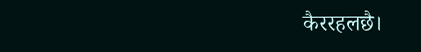कैररहलछै।